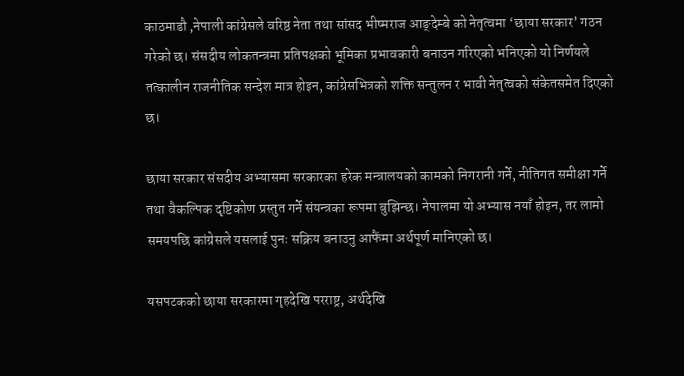काठमाडौ ,नेपाली कांग्रेसले वरिष्ठ नेता तथा सांसद भीष्मराज आङ्देम्बे को नेतृत्वमा ‘छाया सरकार’ गठन गरेको छ। संसदीय लोकतन्त्रमा प्रतिपक्षको भूमिका प्रभावकारी बनाउन गरिएको भनिएको यो निर्णयले तत्कालीन राजनीतिक सन्देश मात्र होइन, कांग्रेसभित्रको शक्ति सन्तुलन र भावी नेतृत्वको संकेतसमेत दिएको छ।

छाया सरकार संसदीय अभ्यासमा सरकारका हरेक मन्त्रालयको कामको निगरानी गर्ने, नीतिगत समीक्षा गर्ने तथा वैकल्पिक दृष्टिकोण प्रस्तुत गर्ने संयन्त्रका रूपमा बुझिन्छ। नेपालमा यो अभ्यास नयाँ होइन, तर लामो समयपछि कांग्रेसले यसलाई पुनः सक्रिय बनाउनु आफैंमा अर्थपूर्ण मानिएको छ।

यसपटकको छाया सरकारमा गृहदेखि परराष्ट्र, अर्थदेखि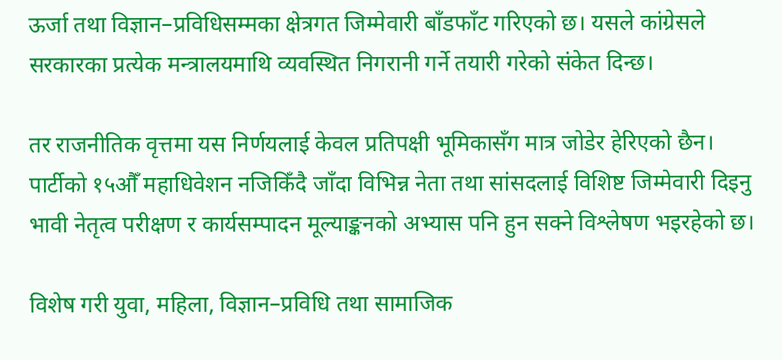ऊर्जा तथा विज्ञान–प्रविधिसम्मका क्षेत्रगत जिम्मेवारी बाँडफाँट गरिएको छ। यसले कांग्रेसले सरकारका प्रत्येक मन्त्रालयमाथि व्यवस्थित निगरानी गर्ने तयारी गरेको संकेत दिन्छ।

तर राजनीतिक वृत्तमा यस निर्णयलाई केवल प्रतिपक्षी भूमिकासँग मात्र जोडेर हेरिएको छैन। पार्टीको १५औँ महाधिवेशन नजिकिँदै जाँदा विभिन्न नेता तथा सांसदलाई विशिष्ट जिम्मेवारी दिइनु भावी नेतृत्व परीक्षण र कार्यसम्पादन मूल्याङ्कनको अभ्यास पनि हुन सक्ने विश्लेषण भइरहेको छ।

विशेष गरी युवा, महिला, विज्ञान–प्रविधि तथा सामाजिक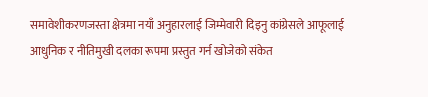समावेशीकरणजस्ता क्षेत्रमा नयाँ अनुहारलाई जिम्मेवारी दिइनु कांग्रेसले आफूलाई आधुनिक र नीतिमुखी दलका रूपमा प्रस्तुत गर्न खोजेको संकेत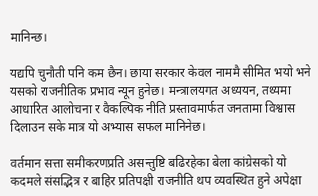मानिन्छ।

यद्यपि चुनौती पनि कम छैन। छाया सरकार केवल नाममै सीमित भयो भने यसको राजनीतिक प्रभाव न्यून हुनेछ। मन्त्रालयगत अध्ययन, तथ्यमा आधारित आलोचना र वैकल्पिक नीति प्रस्तावमार्फत जनतामा विश्वास दिलाउन सके मात्र यो अभ्यास सफल मानिनेछ।

वर्तमान सत्ता समीकरणप्रति असन्तुष्टि बढिरहेका बेला कांग्रेसको यो कदमले संसद्भित्र र बाहिर प्रतिपक्षी राजनीति थप व्यवस्थित हुने अपेक्षा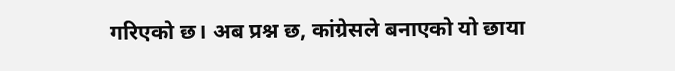गरिएको छ। अब प्रश्न छ, कांग्रेसले बनाएको यो छाया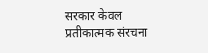सरकार केवल प्रतीकात्मक संरचना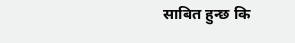साबित हुन्छ कि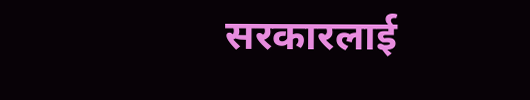सरकारलाई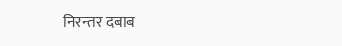निरन्तर दबाब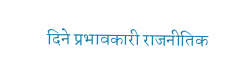दिने प्रभावकारी राजनीतिक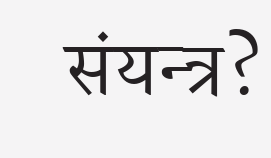संयन्त्र?